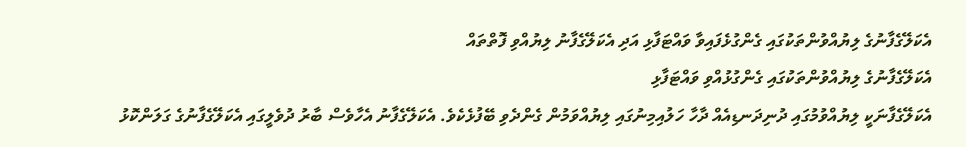އެކަލޭގެފާނުގެ ލިޔުއްވުންތަކުގައި ގެންގުޅެފައިވާ ވައްޓަފާޅި އަދި އެކަލޭގެފާނު ލިޔުއްވި ފޮތްތައް
އެކަލޭގެފާނުގެ ލިޔުއްވުންތަކުގައި ގެންގުޅުއްވި ވައްޓަފާޅި
އެކަލޭގެފާނަކީ ލިޔުއްވުމުގައި ދުނިދަނޑިއެއް ދާހާ ހަލުއިމިނުގައި ލިޔުއްވަމުން ގެންދެވި ބޭފުޅެކެވެ. އެކަލޭގެފާނު އެހާވެސް ބާރު ދުވެލީގައި އެކަލޭގެފާނުގެ ގަލަންކޮޅު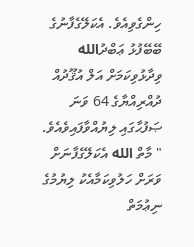ހިންގެވިއެވެ. އެކަލޭގެފާނުގެ ބޭބޭފުޅު ޢަބްދުالله ވިދާޅުވިކަމަށް އަލް އުޤޫދުއް ދުއްރިއްޔާގެ 64 ވަނަ ޞަފުޙާގައި ލިޔުއްވާފައިވެއެވެ. " މާތް الله އެކަލޭގެފާނަށް ވަރަށް ހަލުވިކަމާއެކު ލިޔުމުގެ ނިޢުމަތް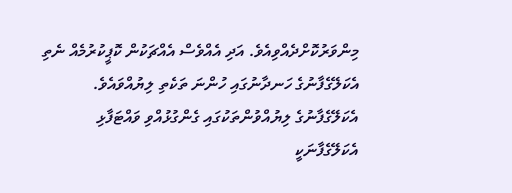މިންވަރުކޮށްދެއްވިއެވެ. އަދި އެއްވެސް އެއްޗަކުން ކޮޕީކުރުމެއް ނެތި އެކަލޭގެފާނުގެ ހަނދާނުގައި ހުންނަ ތަކެތި ލިޔުއްވައެވެ.
އެކަލޭގެފާނުގެ ލިޔުއްވުންތަކުގައި ގެންގުޅުއްވި ވައްޓަފާޅި
އެކަލޭގެފާނަކީ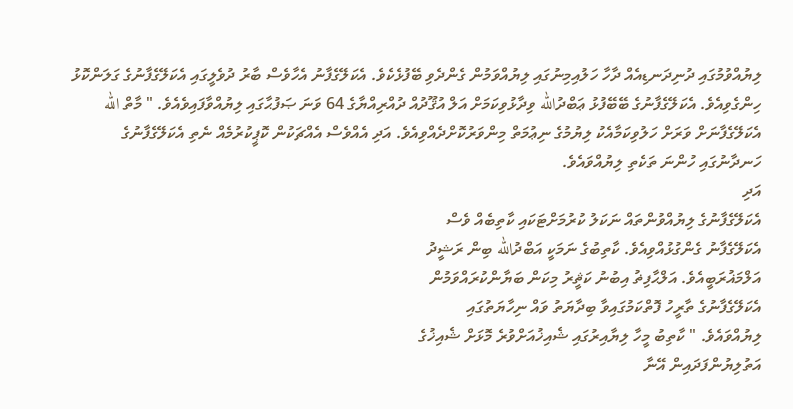ލިޔުއްވުމުގައި ދުނިދަނޑިއެއް ދާހާ ހަލުއިމިނުގައި ލިޔުއްވަމުން ގެންދެވި ބޭފުޅެކެވެ. އެކަލޭގެފާނު އެހާވެސް ބާރު ދުވެލީގައި އެކަލޭގެފާނުގެ ގަލަންކޮޅު ހިންގެވިއެވެ. އެކަލޭގެފާނުގެ ބޭބޭފުޅު ޢަބްދުالله ވިދާޅުވިކަމަށް އަލް އުޤޫދުއް ދުއްރިއްޔާގެ 64 ވަނަ ޞަފުޙާގައި ލިޔުއްވާފައިވެއެވެ. " މާތް الله އެކަލޭގެފާނަށް ވަރަށް ހަލުވިކަމާއެކު ލިޔުމުގެ ނިޢުމަތް މިންވަރުކޮށްދެއްވިއެވެ. އަދި އެއްވެސް އެއްޗަކުން ކޮޕީކުރުމެއް ނެތި އެކަލޭގެފާނުގެ ހަނދާނުގައި ހުންނަ ތަކެތި ލިޔުއްވައެވެ.
އަދި
އެކަލޭގެފާނުގެ ލިޔުއްވުންތައް ނަކަލު ކުރުމަށްޓަކައި ކާތިބެއް ވެސް
އެކަލޭގެފާނު ގެންގުޅުއްވިއެވެ. ކާތިބުގެ ނަމަކީ އަބްދުالله ބިން ރަޝީދު
އަލްމަޣުރަބީއެވެ. އަލްޙާފިޡު އިބުނު ކަޘީރު މިކަން ބަޔާންކުރައްވަމުން
އެކަލޭގެފާނުގެ ތާރީހު ފޮތްކަމުގައިވާ ބިދާޔަތު ވައް ނިހާޔަތުގައި
ލިޔުއްވައެވެ. " ކާތިބު މީހާ ލިޔާއިރުގައި ޝެއިޚުއަށްވުރެ މޮޅަށް ޝެއިޚުގެ
އަތުލިޔުންފަދައިން އޭނާ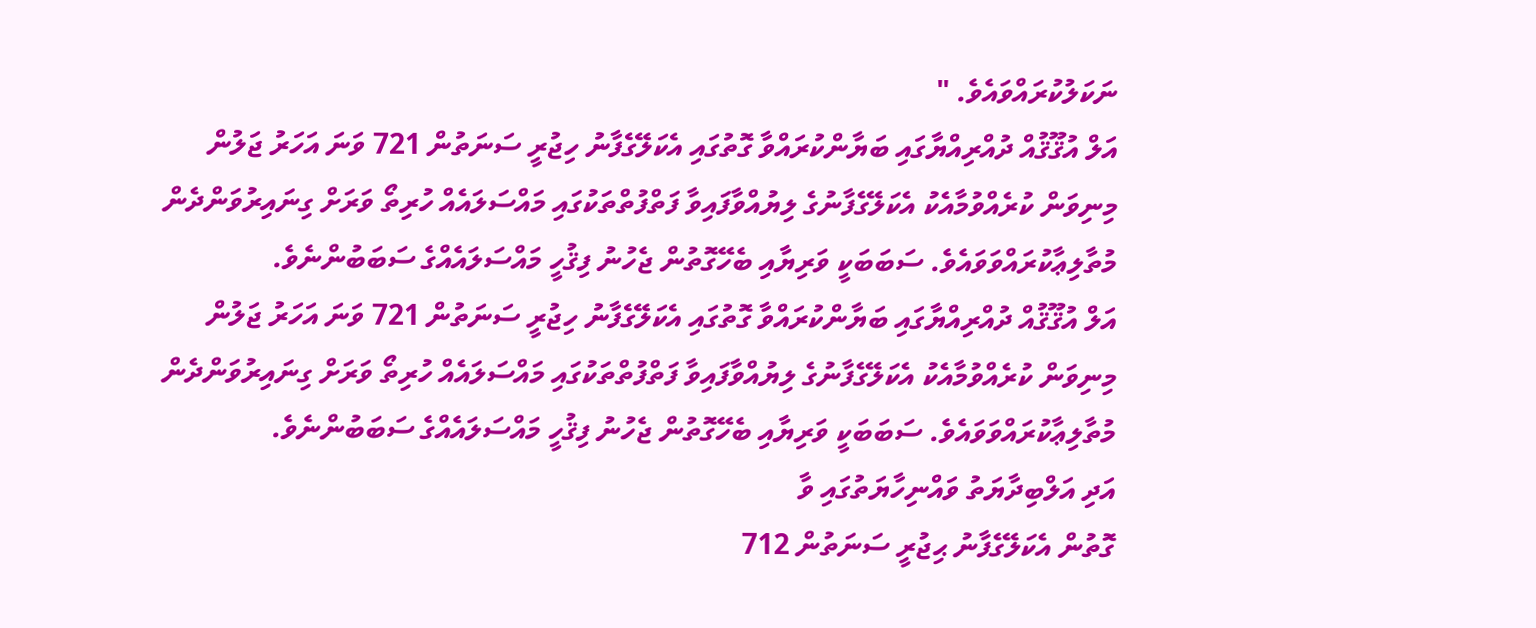ނަކަލުކުރައްވައެވެ. "
އަލް އުޤޫޤުއް ދުއްރިއްޔާގައި ބަޔާންކުރައްވާ ގޮތުގައި އެކަލޭގެފާނު ހިޖުރީ ސަނަތުން 721 ވަނަ އަހަރު ޖަލުން މިނިވަން ކުރެއްވުމާއެކު އެކަލޭގެފާނުގެ ލިޔުއްވާފައިވާ ފަތްފުތްތަކުގައި މައްސަލައެއް ހުރިތޯ ވަރަށް ގިނައިރުވަންދެން މުތާލިޢާކުރައްވަވައެވެ. ސަބަބަކީ ވަރިޔާއި ބެހޭގޮތުން ޖެހުނު ފިޤުހީ މައްސަލައެއްގެ ސަބަބުންނެވެ.
އަލް އުޤޫޤުއް ދުއްރިއްޔާގައި ބަޔާންކުރައްވާ ގޮތުގައި އެކަލޭގެފާނު ހިޖުރީ ސަނަތުން 721 ވަނަ އަހަރު ޖަލުން މިނިވަން ކުރެއްވުމާއެކު އެކަލޭގެފާނުގެ ލިޔުއްވާފައިވާ ފަތްފުތްތަކުގައި މައްސަލައެއް ހުރިތޯ ވަރަށް ގިނައިރުވަންދެން މުތާލިޢާކުރައްވަވައެވެ. ސަބަބަކީ ވަރިޔާއި ބެހޭގޮތުން ޖެހުނު ފިޤުހީ މައްސަލައެއްގެ ސަބަބުންނެވެ.
އަދި އަލްބިދާޔަތު ވައްނިހާޔަތުގައި ވާ
ގޮތުން އެކަލޭގެފާނު ޙިޖުރީ ސަނަތުން 712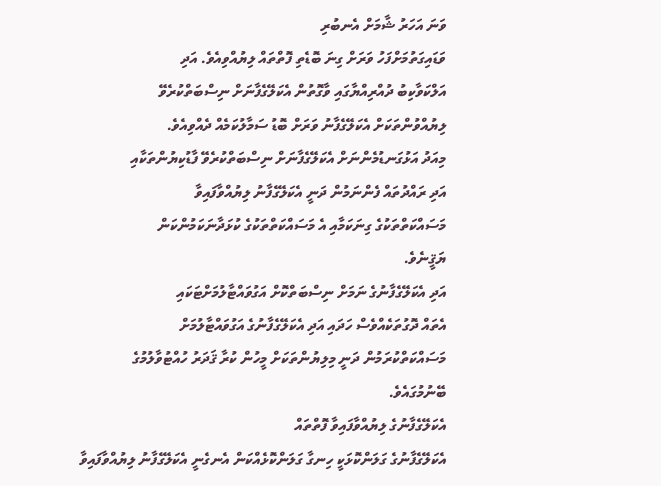ވަނަ އަހަރު ޝާމަށް އެނބުރި
ވަޑައިގަތުމަށްފަހު ވަރަށް ގިނަ ބޮޑެތި ފޮތްތައް ލިޔުއްވިއެވެ. އަދި
އަލްކަވާކިބު ދުއްރިއްޔާގައި ވާގޮތުން އެކަލޭގެފާނަށް ނިސްބަތްކުރެވޭ
ލިޔުއްވުންތަކަށް އެކަލޭގެފާނު ވަރަށް ބޮޑު ސަމާލުކަމެއް ދެއްވިއެވެ.
މިއަދު އަޅުގަނޑުމެންނަށް އެކަލޭގެފާނަށް ނިސްބަތްކުރެވޭ ފާޑުކިޔުންތަކާއި
އަދި ރައްދުތައް ފެންނަމުން ދަނީ އެކަލޭގެފާނު ލިޔުއްވާފައިވާ
މަސައްކަތްތަކުގެ ގިނަކަމާއި އެ މަސައްކަތްތަކުގެ ކުޅަދާނަކަމުންކަން
ޔަޤީނެވެ.
އަދި އެކަލޭގެފާނުގެ ނަމަށް ނިސްބަތްކޮށް އަގުވައްޓާލުމަށްޓަކައި
އެތައް ދޮގުތަކެއްވެސް ހަދައި އަދި އެކަލޭގެފާނުގެ އަގުވައްޓާލުމަށް
މަސައްކަތްކުރަމުން ދަނީ މިލިޔުންތަކަށް މީހުން ކުރާ ޤަދަރު ހުއްޓުވާލުމުގެ
ބޭނުމުގައެވެ.
އެކަލޭގެފާނުގެ ލިޔުއްވާފައިވާ ފޮތްތައް
އެކަލޭގެފާނުގެ ގަލަންކޮޅަކީ ހިނގާ ގަލަންކޮޅެއްކަން އެނގެނީ އެކަލޭގެފާނު ލިޔުއްވާފައިވާ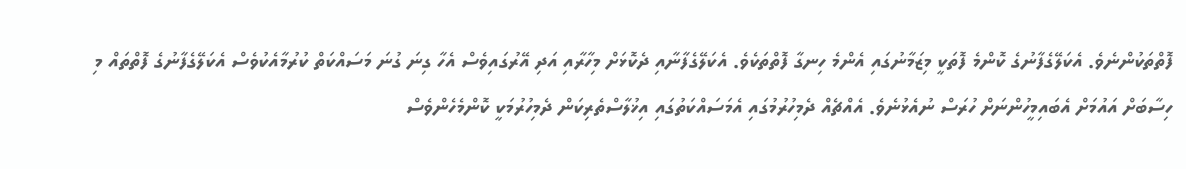ފޮތްތަކުންނެވެ. އެކަލޭގެފާނުގެ ކޮންމެ ފޮތަކީ މިޒަމާނުގައި އެންމެ ހިނގާ ފޮތްތަކެވެ. އެކަލޭގެފާނާއި ދެކޮޅަށް މިހާރާއި އަދި އޭރުގައިވެސް އެހާ ގިނަ ގުނަ މަސައްކަތް ކުރުމާއެކުވެސް އެކަލޭގެފާނުގެ ފޮތްތައް މި ހިސާބަށް އައުމަށް އެބައިމީހުންނަށް ހުރަސް ނުއެޅުނެވެ. އެއްޗެއް ދެމިހުރުމުގައި އެމަސައްކަތުގައި އިޚުލާސްތެރިކަން ދެމިހުރުމަކީ ކޮންމެހެންވެސް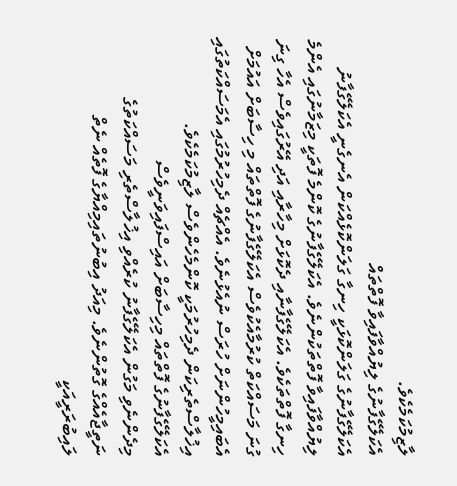ލާޒިމުކަމެކެވެ.
އެކަލޭގެފާނުގެ ލިޔުއްވާފައިވާ ފޮތްތައް
އެކަލޭގެފާނުގެ ގަލަންކޮޅަކީ ހިނގާ ގަލަންކޮޅެއްކަން އެނގެނީ އެކަލޭގެފާނު ލިޔުއްވާފައިވާ ފޮތްތަކުންނެވެ. އެކަލޭގެފާނުގެ ކޮންމެ ފޮތަކީ މިޒަމާނުގައި އެންމެ ހިނގާ ފޮތްތަކެވެ. އެކަލޭގެފާނާއި ދެކޮޅަށް މިހާރާއި އަދި އޭރުގައިވެސް އެހާ ގިނަ ގުނަ މަސައްކަތް ކުރުމާއެކުވެސް އެކަލޭގެފާނުގެ ފޮތްތައް މި ހިސާބަށް އައުމަށް އެބައިމީހުންނަށް ހުރަސް ނުއެޅުނެވެ. އެއްޗެއް ދެމިހުރުމުގައި އެމަސައްކަތުގައި އިޚުލާސްތެރިކަން ދެމިހުރުމަކީ ކޮންމެހެންވެސް ލާޒިމުކަމެކެވެ.
އެކަލޭގެފާނުގެ ފޮތްތައް މިހިސާބަށް އައިސްފައިވަނީވެސް
މިދެންނެވި މަގުން އެކަލޭގެފާނު ކުރެއްވި އިޚުލާސްތެރި މަސައްކަތުގެ
ނަތީޖާއެއްގެ ގޮތުންނެވެ. މިއަދު އިބުނުތައިމިއްޔާގެ ފޮތެއް ނެތް
ލައިބުރަރީއަކީ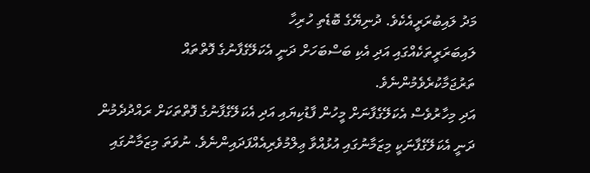މަދު ލައިބުރަރީއެކެވެ. ދުނިޔޭގެ ބޮޑެތި ހުރިހާ
ލައިބަރަރީތަކެއްގައި އަދި އެކި ބަސްބަހަށް ދަނީ އެކަލޭގެފާނުގެ ފޮތްތައް
ތަރުޖަމާކުރެވެމުންނެވެ.
އަދި މިހާރުވެސް އެކަލޭގެފާނަށް މީހުން ފާޑުކިޔައި އަދި އެކަލޭގެފާނުގެ ފޮތްތަކަށް ރައްދުދެމުން ދަނީ އެކަލޭގެފާނަކީ މިޒަމާނުގައި އުޅުއްވާ ޢިލްމުވެރިއެއްފަދައިންނެވެ. ނުވަތަ މިޒަމާނުގައި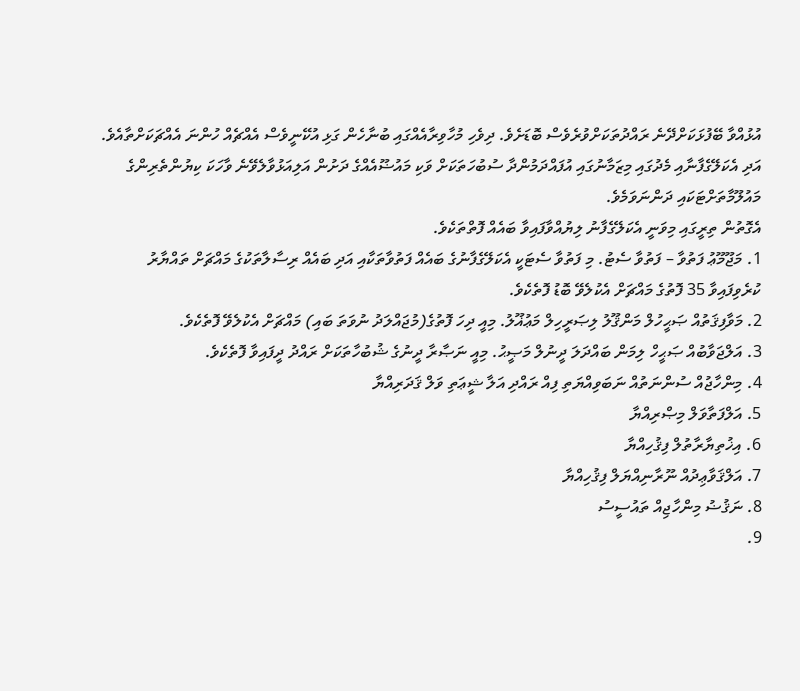އުޅުއްވާ ބޭފުޅަކަށްދޭނެ ރައްދުތަކަށްވުރެވެސް ބޮޑަށެވެ. ދިވެހި މުހާވިރާއެއްގައި ބުނާހެން ގަޅި އުކޭނީވެސް އެއްޗެއް ހުންނަ އެއްޗަކަށްތާއެވެ. އަދި އެކަލޭގެފާނާއި މެދުގައި މިޒަމާނުގައި އުފައްދަމުންދާ ސުބުހަތަކަށް ވަކި މައުޟޫއެއްގެ ދަށުން އަލިއަޅުވާލެވޭނެ ވާހަކަ ކިޔުންތެރިންގެ މައުލޫމާތަށްޓަކައި ދަންނަވަމެވެ.
އެގޮތުން ތިރީގައި މިވަނީ އެކަލޭގެފާނު ލިޔުއްވާފައިވާ ބައެއް ފޮތްތަކެވެ.
1. މަޖޫމޫޢު ފަތުވާ – ފަތުވާ ސެޓު. މި ފަތުވާ ސެޓަކީ އެކަލޭގެފާނުގެ ބައެއް ފަތުވާތަކާއި އަދި ބައެއް ރިސާލާތަކުގެ މައްޗަށް ތައްޔާރު ކުރެވިފައިވާ 35 ފޮތުގެ މައްޗަށް އެކުލެވޭ ބޮޑު ފޮތެކެވެ.
2. މަވާފިޤަތުއް ޞަޙީހުލް މަންޤޫލު ލިޞަރީހިލް މަޢުޣޫލު. މިއީ ދިހަ ފޮތުގެ(މުޖައްލަދު ނުވަތަ ބައި) މައްޗަށް އެކުލެވޭ ފޮތެކެވެ.
3. އަލްޖަވާބުއް ޞަޙީހް ލިމަން ބައްދަލަ ދީނުލް މަޞީޙު. މިއީ ނަޞާރާ ދީނުގެ ޝުބުހާތަކަށް ރައްދު ދީފައިވާ ފޮތެކެވެ.
4. މިންހާޖުއް ސުންނަތުއް ނަބަވިއްޔަތި ފިއް ރައްދި އަލާ ޝީޢަތި ވަލް ޤަދަރިއްޔާ
5. އަލްފަތާވަލް މިޞްރިއްޔާ
6. އިޚުތިޔާރާތުލް ފިޤުހިއްޔާ
7. އަލްޤަވާޢިދުއް ނޫރާނިއްޔަލް ފިޤުހިއްޔާ
8. ނަޤުޟު މިންހާޖިއް ތައުސީސު
9.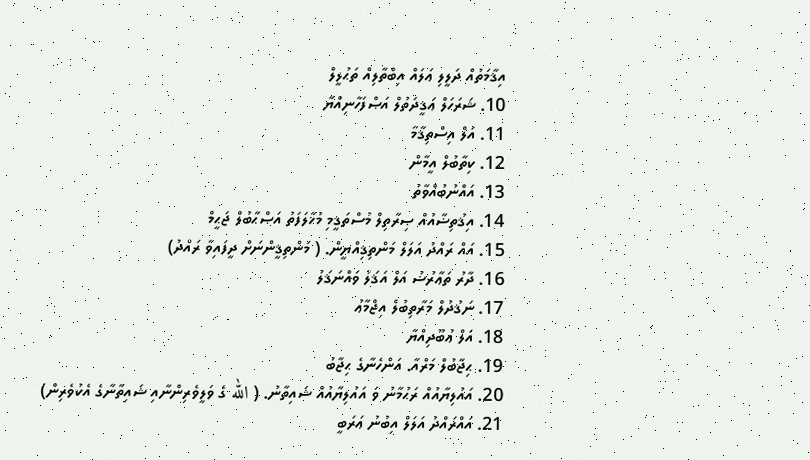އިޤާމަތުއް ދަލީލި ޢަލައް އިބްތާލިއް ތަޙުލީލް
10. ޝަރަހަލް ޢަޤީދަތުލް އަޞްފަހާނިއްޔާ
11. އަލް އިސްތިޤާމާ
12. ކިތާބުލް އީމާން
13. އައްނުބުއްވާތު
14. އިޤުތިޟާއުއް ޞިރާތިލް މުސްތަޤީމި މުޚާލަފަތު އަޞްޙާބުލް ޖަޙީމް
15. އައް ރައްދު އަލަލް މަންތިޤިއްޔީން. ( މަންތިޤީންނަށް ދީފައިވާ ރައްދު)
16. ދާރު ތަޢާރުޟު އަލް އަޤަލު ވައްނަޤަލު
17. ނަޤުދުލް މަރާތިބުލް އިޖްމާޢު
18. އަލް ޢުބޫދިއްޔާ
19. ޙިޖާބުލް މަރްއާ. އަންހެނާގެ ޙިޖާބު
20. އައުލިޔާއުއް ރަޙުމާނު ވަ އައުލިޔާއުއް ޝައިތާނު. ( الله ގެ ވަލީވެރިންނާއި ޝައިތާނާގެ އެކުވެރިން)
21. އައްރައްދު އަލަލް އިބުނު ޢަރަބީ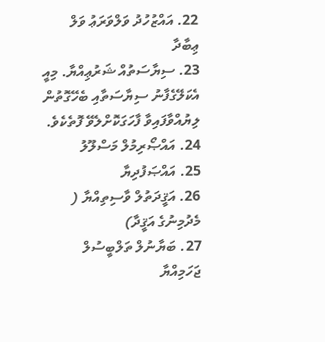22. އައްޒުހުދު ވަލްވަރަޢު ވަލް ޢިބާދާ
23. ސިޔާސަތުއް ޝަރުޢިއްޔާ. މިއީ އެކަލޭގެފާނު ސިޔާސަތާއި ބެހޭގޮތުން ލިޔުއްވާފައިވާ ފާހަގަކޮށްލެވޭ ފޮތެކެވެ.
24. އައްޞޯރިމުލް މަސްލޫލު
25. އައްޞަފުދިޔާ
26. އަޤީދަތުލް ވާސިތިއްޔާ ( މެދުމިނުގެ އަޤީދާ)
27. ބަޔާނުލް ތަލްބީސުލް ޖަހަމިއްޔާ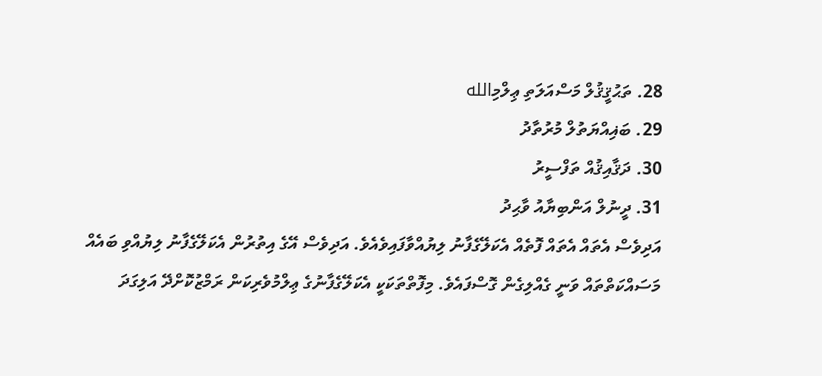28. ތަޙުޤީޤުލް މަސްއަލަތި ޢިލްމިالله
29. ބަޣިއްޔަތުލް މުރުތާދު
30. ދަޤާއިޤުއް ތަފްސީރު
31. ދީނުލް އަންބިޔާއު ވާޙިދު
އަދިވެސް އެތައް އެތައް ފޮތެއް އެކަލޭގެފާނު ލިޔުއްވާފައިވެއެވެ. އަދިވެސް އޭގެ އިތުރުން އެކަލޭގެފާނު ލިޔުއްވި ބައެއް މަސައްކަތްތައް ވަނީ ގެއްލިގެން ގޮސްފައެވެ. މިފޮތްތަކަކީ އެކަލޭގެފާނުގެ ޢިލްމުވެރިކަން ރަމްޒުކޮށްދޭ އަލިގަދަ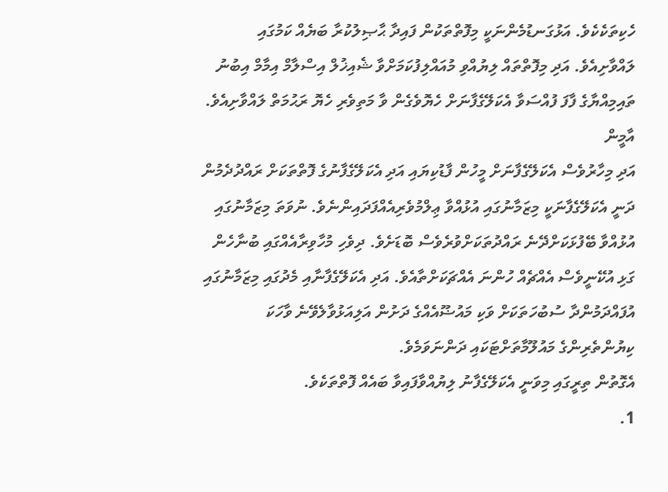ހެކިތަކެކެވެ. އަޅުގަނޑުމެންނަކީ މިފޮތްތަކުން ފައިދާ ޙާޞިލުކުރާ ބަޔެއް ކަމުގައި ލައްވާށިއެވެ. އަދި މިފޮތްތައް ލިޔުއްވި މުއައްލިފުކަމަށްވާ ޝެއިޚުލް އިސްލާމް އިމާމް އިބުނު ތައިމިއްޔާގެ ފާފަ ފުއްސަވާ އެކަލޭގެފާނަށް ހެޔޮވެގެން ވާ މަތިވެރި ހެޔޮ ރަޙުމަތް ލައްވާށިއެވެ. އާމީން
އަދި މިހާރުވެސް އެކަލޭގެފާނަށް މީހުން ފާޑުކިޔައި އަދި އެކަލޭގެފާނުގެ ފޮތްތަކަށް ރައްދުދެމުން ދަނީ އެކަލޭގެފާނަކީ މިޒަމާނުގައި އުޅުއްވާ ޢިލްމުވެރިއެއްފަދައިންނެވެ. ނުވަތަ މިޒަމާނުގައި އުޅުއްވާ ބޭފުޅަކަށްދޭނެ ރައްދުތަކަށްވުރެވެސް ބޮޑަށެވެ. ދިވެހި މުހާވިރާއެއްގައި ބުނާހެން ގަޅި އުކޭނީވެސް އެއްޗެއް ހުންނަ އެއްޗަކަށްތާއެވެ. އަދި އެކަލޭގެފާނާއި މެދުގައި މިޒަމާނުގައި އުފައްދަމުންދާ ސުބުހަތަކަށް ވަކި މައުޟޫއެއްގެ ދަށުން އަލިއަޅުވާލެވޭނެ ވާހަކަ ކިޔުންތެރިންގެ މައުލޫމާތަށްޓަކައި ދަންނަވަމެވެ.
އެގޮތުން ތިރީގައި މިވަނީ އެކަލޭގެފާނު ލިޔުއްވާފައިވާ ބައެއް ފޮތްތަކެވެ.
1.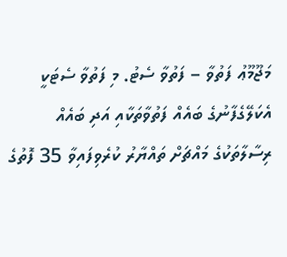މަޖޫމޫޢު ފަތުވާ – ފަތުވާ ސެޓު. މި ފަތުވާ ސެޓަކީ އެކަލޭގެފާނުގެ ބައެއް ފަތުވާތަކާއި އަދި ބައެއް ރިސާލާތަކުގެ މައްޗަށް ތައްޔާރު ކުރެވިފައިވާ 35 ފޮތުގެ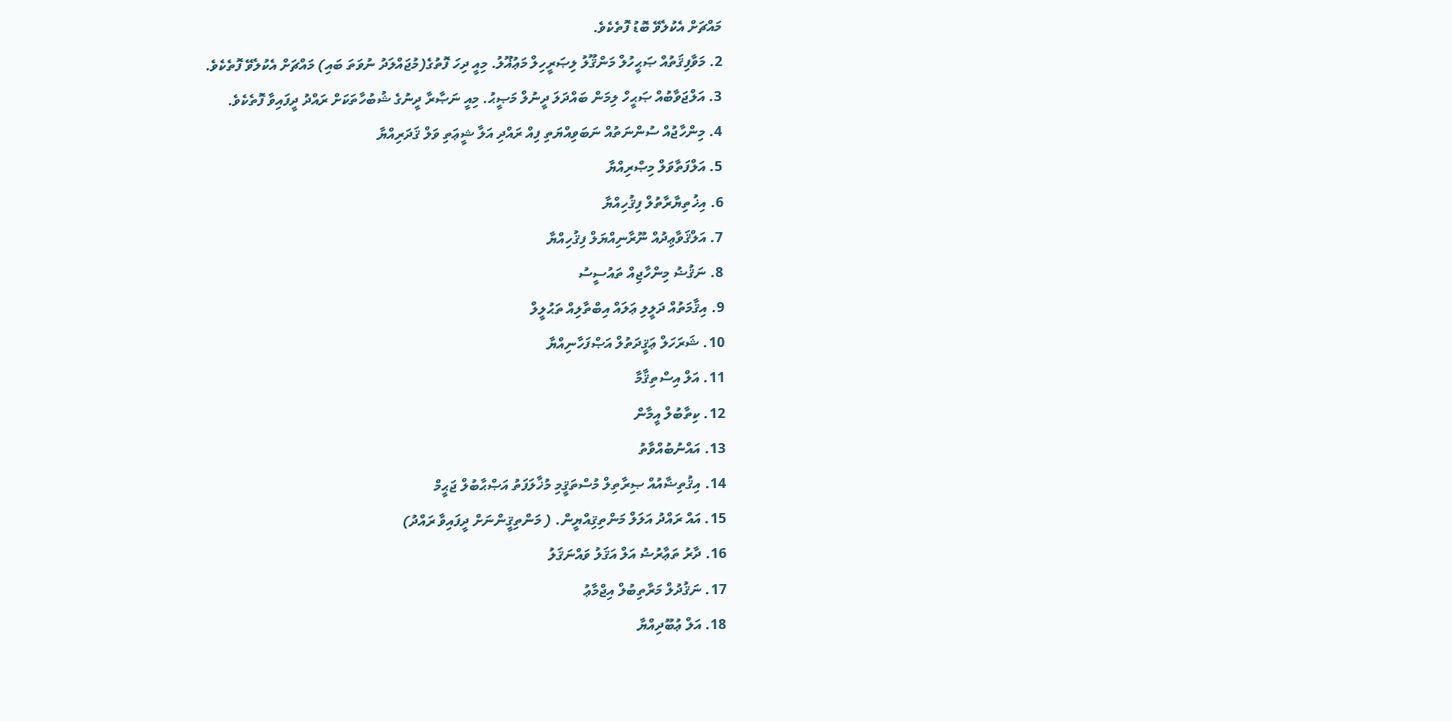މައްޗަށް އެކުލެވޭ ބޮޑު ފޮތެކެވެ.
2. މަވާފިޤަތުއް ޞަޙީހުލް މަންޤޫލު ލިޞަރީހިލް މަޢުޣޫލު. މިއީ ދިހަ ފޮތުގެ(މުޖައްލަދު ނުވަތަ ބައި) މައްޗަށް އެކުލެވޭ ފޮތެކެވެ.
3. އަލްޖަވާބުއް ޞަޙީހް ލިމަން ބައްދަލަ ދީނުލް މަޞީޙު. މިއީ ނަޞާރާ ދީނުގެ ޝުބުހާތަކަށް ރައްދު ދީފައިވާ ފޮތެކެވެ.
4. މިންހާޖުއް ސުންނަތުއް ނަބަވިއްޔަތި ފިއް ރައްދި އަލާ ޝީޢަތި ވަލް ޤަދަރިއްޔާ
5. އަލްފަތާވަލް މިޞްރިއްޔާ
6. އިޚުތިޔާރާތުލް ފިޤުހިއްޔާ
7. އަލްޤަވާޢިދުއް ނޫރާނިއްޔަލް ފިޤުހިއްޔާ
8. ނަޤުޟު މިންހާޖިއް ތައުސީސު
9. އިޤާމަތުއް ދަލީލި ޢަލައް އިބްތާލިއް ތަޙުލީލް
10. ޝަރަހަލް ޢަޤީދަތުލް އަޞްފަހާނިއްޔާ
11. އަލް އިސްތިޤާމާ
12. ކިތާބުލް އީމާން
13. އައްނުބުއްވާތު
14. އިޤުތިޟާއުއް ޞިރާތިލް މުސްތަޤީމި މުޚާލަފަތު އަޞްޙާބުލް ޖަޙީމް
15. އައް ރައްދު އަލަލް މަންތިޤިއްޔީން. ( މަންތިޤީންނަށް ދީފައިވާ ރައްދު)
16. ދާރު ތަޢާރުޟު އަލް އަޤަލު ވައްނަޤަލު
17. ނަޤުދުލް މަރާތިބުލް އިޖްމާޢު
18. އަލް ޢުބޫދިއްޔާ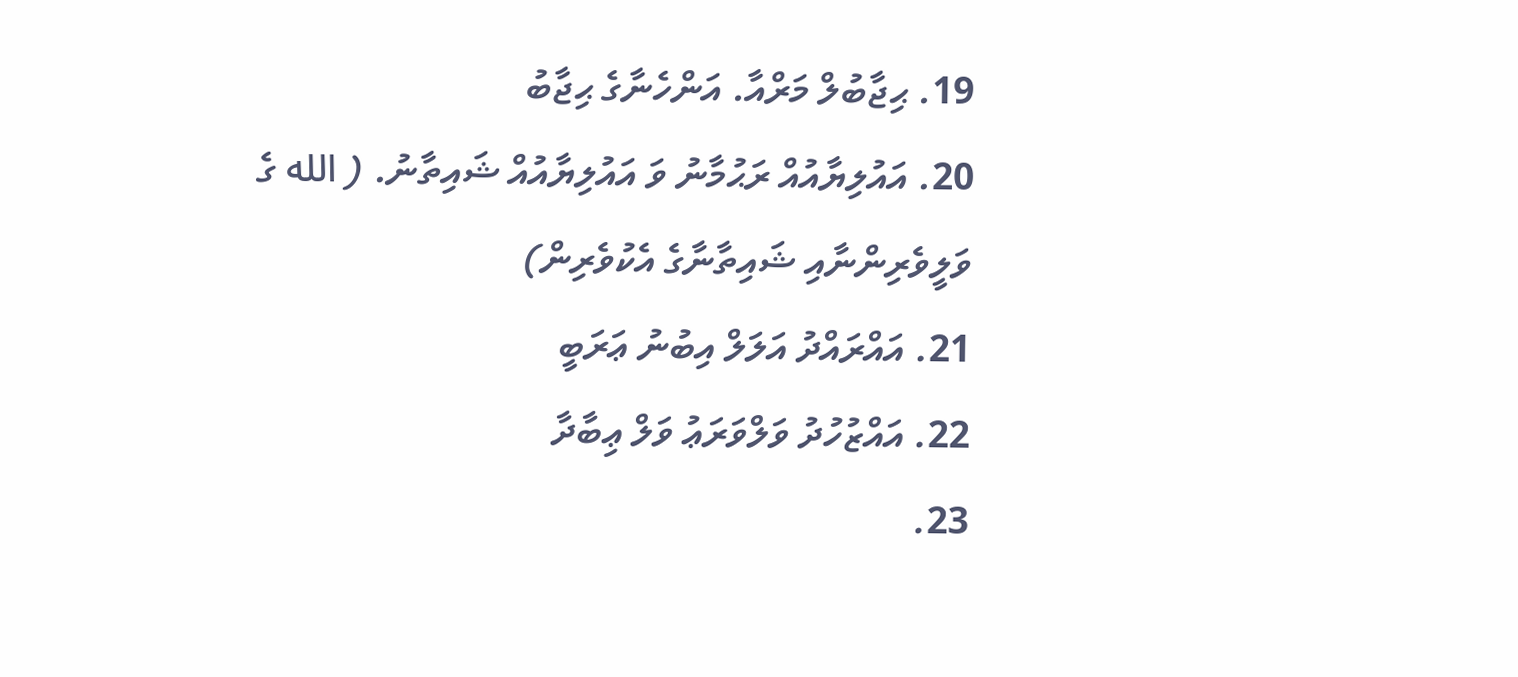19. ޙިޖާބުލް މަރްއާ. އަންހެނާގެ ޙިޖާބު
20. އައުލިޔާއުއް ރަޙުމާނު ވަ އައުލިޔާއުއް ޝައިތާނު. ( الله ގެ ވަލީވެރިންނާއި ޝައިތާނާގެ އެކުވެރިން)
21. އައްރައްދު އަލަލް އިބުނު ޢަރަބީ
22. އައްޒުހުދު ވަލްވަރަޢު ވަލް ޢިބާދާ
23.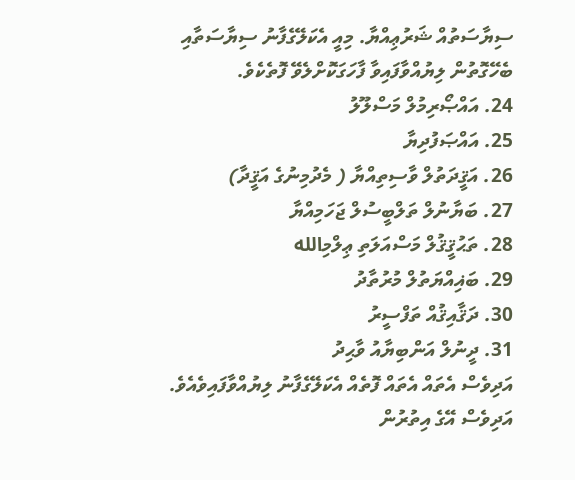ސިޔާސަތުއް ޝަރުޢިއްޔާ. މިއީ އެކަލޭގެފާނު ސިޔާސަތާއި ބެހޭގޮތުން ލިޔުއްވާފައިވާ ފާހަގަކޮށްލެވޭ ފޮތެކެވެ.
24. އައްޞޯރިމުލް މަސްލޫލު
25. އައްޞަފުދިޔާ
26. އަޤީދަތުލް ވާސިތިއްޔާ ( މެދުމިނުގެ އަޤީދާ)
27. ބަޔާނުލް ތަލްބީސުލް ޖަހަމިއްޔާ
28. ތަޙުޤީޤުލް މަސްއަލަތި ޢިލްމިالله
29. ބަޣިއްޔަތުލް މުރުތާދު
30. ދަޤާއިޤުއް ތަފްސީރު
31. ދީނުލް އަންބިޔާއު ވާޙިދު
އަދިވެސް އެތައް އެތައް ފޮތެއް އެކަލޭގެފާނު ލިޔުއްވާފައިވެއެވެ. އަދިވެސް އޭގެ އިތުރުން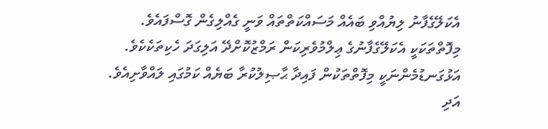އެކަލޭގެފާނު ލިޔުއްވި ބައެއް މަސައްކަތްތައް ވަނީ ގެއްލިގެން ގޮސްފައެވެ. މިފޮތްތަކަކީ އެކަލޭގެފާނުގެ ޢިލްމުވެރިކަން ރަމްޒުކޮށްދޭ އަލިގަދަ ހެކިތަކެކެވެ. އަޅުގަނޑުމެންނަކީ މިފޮތްތަކުން ފައިދާ ޙާޞިލުކުރާ ބަޔެއް ކަމުގައި ލައްވާށިއެވެ. އަދި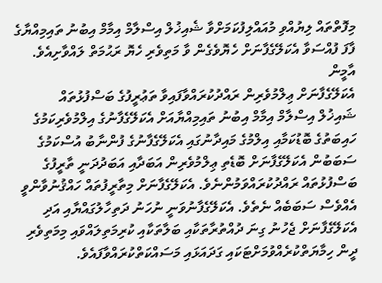މިފޮތްތައް ލިޔުއްވި މުއައްލިފުކަމަށްވާ ޝެއިޚުލް އިސްލާމް އިމާމް އިބުނު ތައިމިއްޔާގެ ފާފަ ފުއްސަވާ އެކަލޭގެފާނަށް ހެޔޮވެގެން ވާ މަތިވެރި ހެޔޮ ރަޙުމަތް ލައްވާށިއެވެ. އާމީން
އެކަލޭގެފާނަށް ޢިލްމުވެރިން ރައްދުކުރައްވާފައިވާ ތަޢުރީފުގެ ބަސްފުޅުތައް
ޝައިޚުލް އިސްލާމް އިމާމް އިބުނު ތައިމިއްޔާއަށް އެކަލޭގެފާނުގެ އިލްމުވެރިކަމުގެ ހައިބަތުގެ ބޮޑުކަމާއި އިލްމުގެ މައިދާނުގައި އެކަލޭގެފާނުގެ ފުންނާބު އުސްކަމުގެ ސަބަބުން އެކަލޭގެފާނަށް ބޮޑެތި ޢިލްމުވެރިން އަބަދާއި އަބަދުދަނީ ތާރީފުގެ ބަސްފުޅުތައް ރައްދުކުރައްވަމުންނެވެ. އެކަލޭގެފާނަށް މިތާރީފުތައް ހައްޤުނުވާންވީ އެއްވެސް ސަބަބެއް ނެތެވެ. އެކަލޭގެފާނުވަނީ ނުހަނު ދަތިހާލުގައްޔާއި އަދި އެކަލޭގެފާނަށް ޖެހުނު ގިނަ ދުއްތުރާތަކާއި ބަލާތަކާއި ކުރިމަތިލައްވައި މިމަތިވެރި ދީން ހިމާޔަތްކުރެއްވުމަށްޓަކައި ގަދައަޅައި މަސައްކަތްކުރައްވާފައެވެ.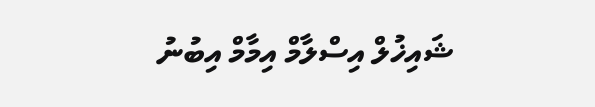ޝައިޚުލް އިސްލާމް އިމާމް އިބުނު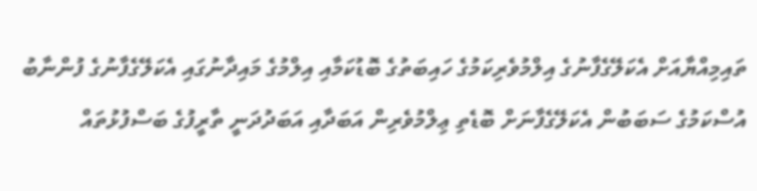ތައިމިއްޔާއަށް އެކަލޭގެފާނުގެ އިލްމުވެރިކަމުގެ ހައިބަތުގެ ބޮޑުކަމާއި އިލްމުގެ މައިދާނުގައި އެކަލޭގެފާނުގެ ފުންނާބު އުސްކަމުގެ ސަބަބުން އެކަލޭގެފާނަށް ބޮޑެތި ޢިލްމުވެރިން އަބަދާއި އަބަދުދަނީ ތާރީފުގެ ބަސްފުޅުތައް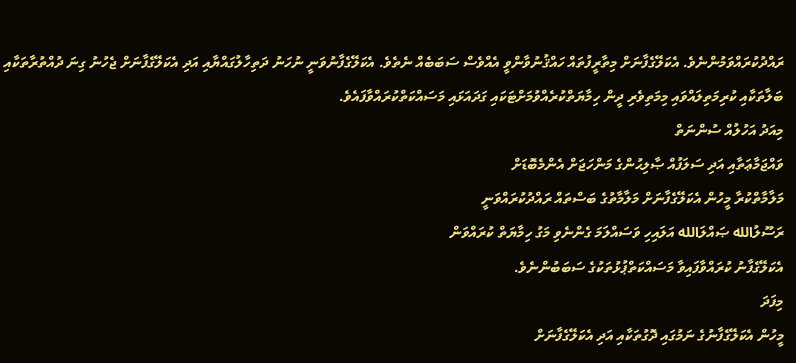ރައްދުކުރައްވަމުންނެވެ. އެކަލޭގެފާނަށް މިތާރީފުތައް ހައްޤުނުވާންވީ އެއްވެސް ސަބަބެއް ނެތެވެ. އެކަލޭގެފާނުވަނީ ނުހަނު ދަތިހާލުގައްޔާއި އަދި އެކަލޭގެފާނަށް ޖެހުނު ގިނަ ދުއްތުރާތަކާއި ބަލާތަކާއި ކުރިމަތިލައްވައި މިމަތިވެރި ދީން ހިމާޔަތްކުރެއްވުމަށްޓަކައި ގަދައަޅައި މަސައްކަތްކުރައްވާފައެވެ.
މިއަދު އަހުލުއް ސުންނަތް
ވައްޖަމާޢަތާއި އަދި ސަލަފުއް ޞާލިޙުންގެ މަންހަޖަށް އެންމެބޮޑަށް
މަލާމާތްކުރާ މީހުން އެކަލޭގެފާނަށް މަލާމާތުގެ ބަސްތައް ރައްދުކުރައްވަނީ
ރަސޫލުالله ޞައްލަالله އަލައިހި ވަސައްލަމަ ގެންނެވި މަގު ހިމާޔަތް ކުރައްވަން
އެކަލޭގެފާނު ކުރައްވާފައިވާ މަސައްކަތްޕުޅުތަކުގެ ސަބަބުންނެވެ.
މިފަދަ
މީހުން އެކަލޭގެފާނުގެ ނަމުގައި ދޮގުތަކާއި އަދި އެކަލޭގެފާނަށް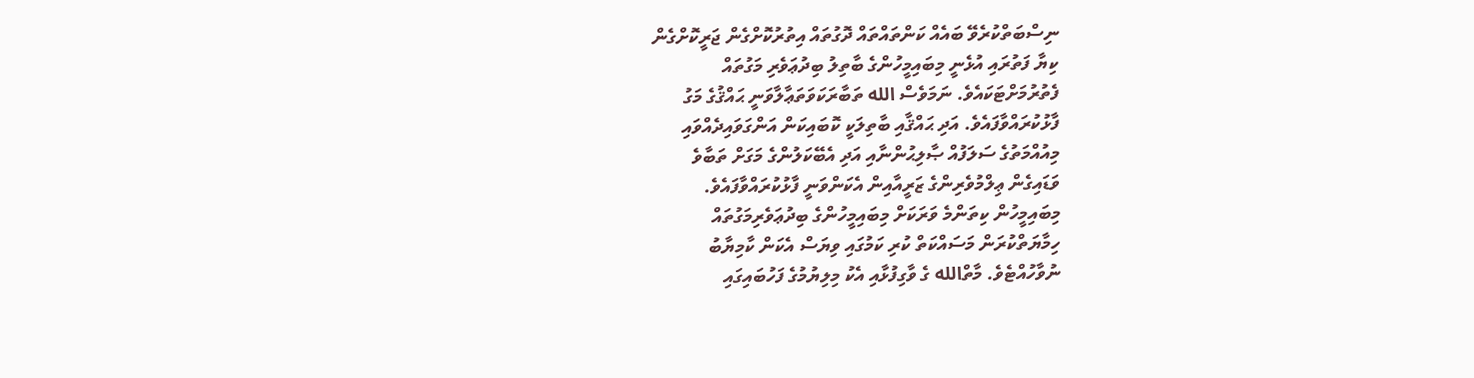ނިސްބަތްކުރެވޭ ބައެއް ކަންތައްތައް ދޮގުތައް އިތުރުކޮށްގެން ޖަރީކޮށްގެން
ކިޔާ ފަތުރައި އުޅެނީ މިބައިމީހުންގެ ބާތިލު ބިދުޢަވެރި މަގުތައް
ފެތުރުމަށްޓަކައެވެ. ނަމަވެސް الله ތަބާރަކަވަތަޢާލާވަނީ ޙައްޤުގެ މަގު
ފާޅުކުރައްވާފައެވެ. އަދި ޙައްޤާއި ބާތިލަކީ ކޮބައިކަން އަންގަވައިދެއްވައި
މިއުއްމަތުގެ ސަލަފުއް ޞާލިޙުންނާއި އަދި އެބޭކަލުންގެ މަގަށް ތަބާވެ
ވަޑައިގެން ޢިލްމުވެރިންގެ ޒަރީއާއިން އެކަންވަނީ ފާޅުކުރައްވާފައެވެ.
މިބައިމީހުން ކިތަންމެ ވަރަކަށް މިބައިމީހުންގެ ބިދުޢަވެރިމަގުތައް
ހިމާޔަތްކުރަން މަސައްކަތް ކުރި ކަމުގައި ވިޔަސް އެކަން ކާމިޔާބު
ނުވާހުއްޓެވެ. މާތްالله ގެ ވާގިފުޅާއި އެކު މިލިޔުމުގެ ފަހުބައިގައި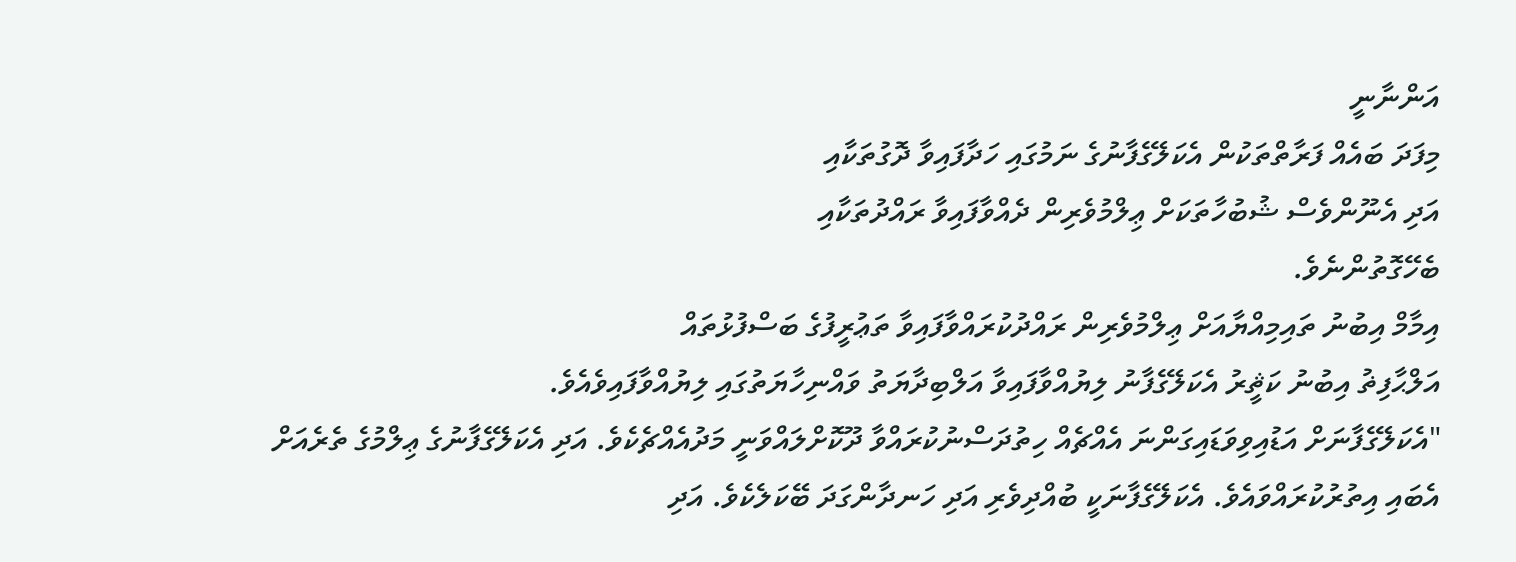އަންނާނީ
މިފަދަ ބައެއް ފަރާތްތަކުން އެކަލޭގެފާނުގެ ނަމުގައި ހަދާފައިވާ ދޮގުތަކާއި
އަދި އެނޫންވެސް ޝުބުހާތަކަށް ޢިލްމުވެރިން ދެއްވާފައިވާ ރައްދުތަކާއި
ބެހޭގޮތުންނެވެ.
އިމާމް އިބުނު ތައިމިއްޔާއަށް ޢިލްމުވެރިން ރައްދުކުރައްވާފައިވާ ތަޢުރީފުގެ ބަސްފުޅުތައް
އަލްޙާފިޡު އިބުނު ކަޘީރު އެކަލޭގެފާނު ލިޔުއްވާފައިވާ އަލްބިދާޔަތު ވައްނިހާޔަތުގައި ލިޔުއްވާފައިވެއެވެ.
"އެކަލޭގެފާނަށް އަޑުއިވިވަޑައިގަންނަ އެއްޗެއް ހިތުދަސްނުކުރައްވާ ދޫކޮށްލައްވަނީ މަދުއެއްޗެކެވެ. އަދި އެކަލޭގެފާނުގެ ޢިލްމުގެ ތެރެއަށް އެބައި އިތުރުކުރައްވައެވެ. އެކަލޭގެފާނަކީ ބުއްދިވެރި އަދި ހަނދާންގަދަ ބޭކަލެކެވެ. އަދި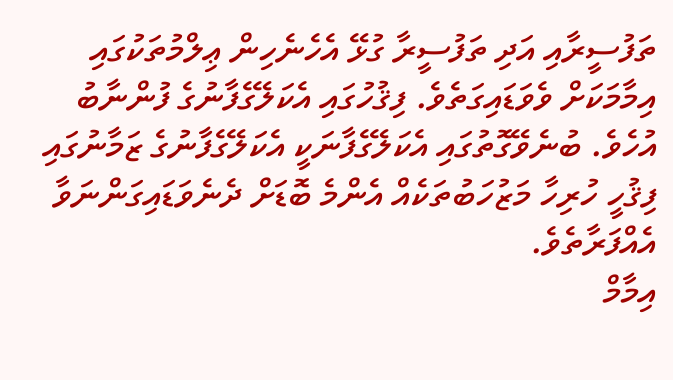ތަފުސީރާއި އަދި ތަފުސީރާ ގުޅޭ އެހެނެހިން ޢިލްމުތަކުގައި އިމާމަކަށް ވެވަޑައިގަތެވެ. ފިޤުހުގައި އެކަލޭގެފާނުގެ ފުންނާބު އުހެވެ. ބުނެވޭގޮތުގައި އެކަލޭގެފާނަކީ އެކަލޭގެފާނުގެ ޒަމާނުގައި ފިޤުހީ ހުރިހާ މަޒުހަބުތަކެއް އެންމެ ބޮޑަށް ދެނެވަޑައިގަންނަވާ އެއްފަރާތެވެ.
އިމާމް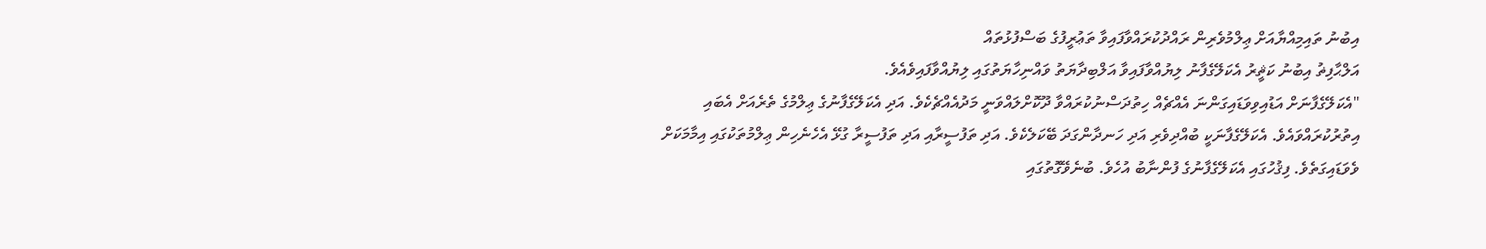އިބުނު ތައިމިއްޔާއަށް ޢިލްމުވެރިން ރައްދުކުރައްވާފައިވާ ތަޢުރީފުގެ ބަސްފުޅުތައް
އަލްޙާފިޡު އިބުނު ކަޘީރު އެކަލޭގެފާނު ލިޔުއްވާފައިވާ އަލްބިދާޔަތު ވައްނިހާޔަތުގައި ލިޔުއްވާފައިވެއެވެ.
"އެކަލޭގެފާނަށް އަޑުއިވިވަޑައިގަންނަ އެއްޗެއް ހިތުދަސްނުކުރައްވާ ދޫކޮށްލައްވަނީ މަދުއެއްޗެކެވެ. އަދި އެކަލޭގެފާނުގެ ޢިލްމުގެ ތެރެއަށް އެބައި އިތުރުކުރައްވައެވެ. އެކަލޭގެފާނަކީ ބުއްދިވެރި އަދި ހަނދާންގަދަ ބޭކަލެކެވެ. އަދި ތަފުސީރާއި އަދި ތަފުސީރާ ގުޅޭ އެހެނެހިން ޢިލްމުތަކުގައި އިމާމަކަށް ވެވަޑައިގަތެވެ. ފިޤުހުގައި އެކަލޭގެފާނުގެ ފުންނާބު އުހެވެ. ބުނެވޭގޮތުގައި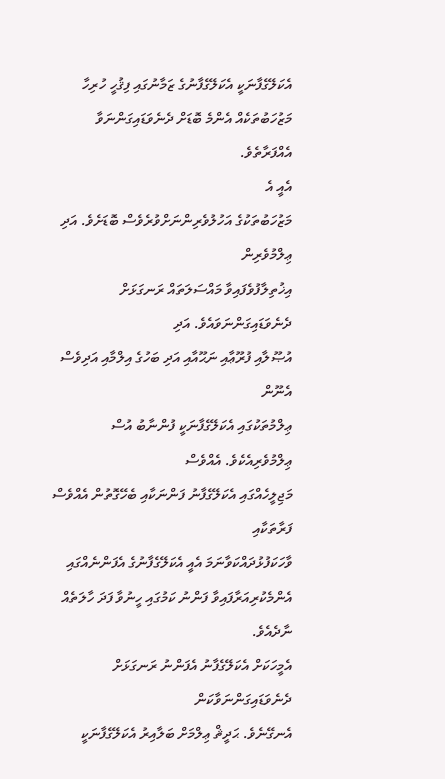އެކަލޭގެފާނަކީ އެކަލޭގެފާނުގެ ޒަމާނުގައި ފިޤުހީ ހުރިހާ މަޒުހަބުތަކެއް އެންމެ ބޮޑަށް ދެނެވަޑައިގަންނަވާ އެއްފަރާތެވެ.
އެއީ އެ
މަޒުހަބުތަކުގެ އަހުލުވެރިންނަށްވުރެވެސް ބޮޑަށެވެ. އަދި ޢިލްމުވެރިން
އިޚުތިލާފުވެފައިވާ މައްސަލަތައް ރަނގަޅަށް ދެނެވަޑައިގަންނަވައެވެ. އަދި
އުޞޫލާއި ފުރޫޢާއި ނަޙޫއާއި އަދި ބަހުގެ އިލްމާއި އަދިވެސް އެނޫން
ޢިލްމުތަކުގައި އެކަލޭގެފާނަކީ ފުންނާބު އުސް ޢިލްމުވެރިއެކެވެ. އެއްވެސް
މަޖިލީހެއްގައި އެކަލޭގެފާނު ފަންނަކާއި ބެހޭގޮތުން އެއްވެސް ފަރާތަކާއި
ވާހަކަފުޅުދައްކަވާނަމަ އެއީ އެކަލޭގެފާނުގެ އެފަންނެއްގައި
އެންމެކުރިއަރާފައިވާ ފަންނު ކަމުގައި ހީނުވާ ފަދަ ހާލަތެއް ނާދެއެވެ.
އެމީހަކަށް އެކަލޭގެފާނު އެފަންނު ރަނގަޅަށް ދެނެވަޑައިގަންނަވާކަން
އެނގޭނެވެ. ޙަދީޘް ޢިލްމަށް ބަލާއިރު އެކަލޭގެފާނަކީ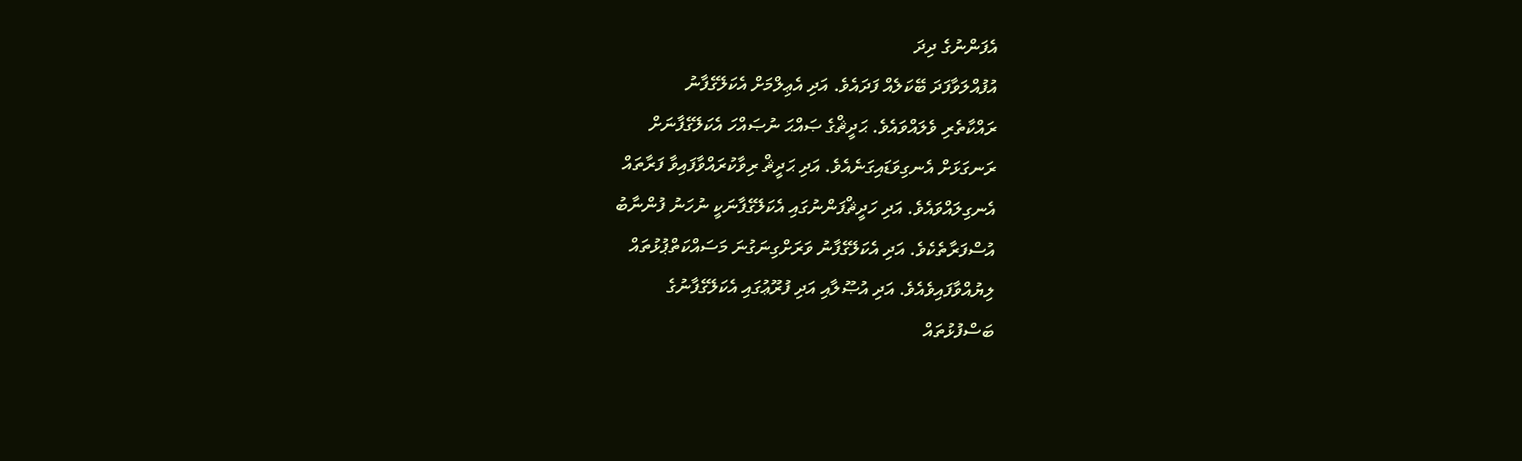އެފަންނުގެ ދިދަ
އުފުއްލަވާފަދަ ބޭކަލެއް ފަދައެވެ. އަދި އެޢިލްމަށް އެކަލޭގެފާނު
ރައްކާތެރި ވެލައްވައެވެ. ޙަދީޘްގެ ޞައްޙަ ނުޞައްހަ އެކަލޭގެފާނަށް
ރަނގަޅަށް އެނގިވަޑައިގަނެއެވެ. އަދި ޙަދީޘް ރިވާކުރައްވާފައިވާ ފަރާތައް
އެނގިލައްވައެވެ. އަދި ހަދީޘްފަންނުގައި އެކަލޭގެފާނަކީ ނުހަނު ފުންނާބު
އުސްފަރާތެކެވެ. އަދި އެކަލޭގެފާނު ވަރަށްގިނަގުނަ މަސައްކަތްޕުޅުތައް
ލިޔުއްވާފައިވެއެވެ. އަދި އުޞޫލާއި އަދި ފުރޫޢުގައި އެކަލޭގެފާނުގެ
ބަސްފުޅުތައް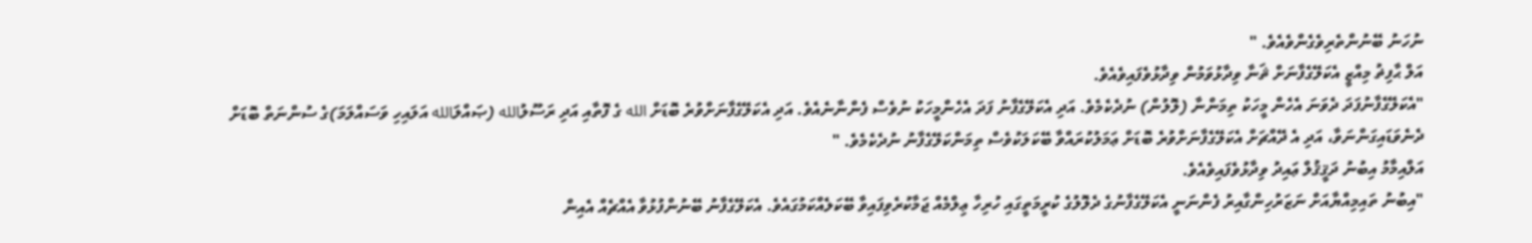ނުހަނު ބޭނުންތެރިވެގެންވެއެވެ. "
އަލް ޙާފިޡު މިއްޒީ އެކަލޭގެފާނަށް ޘަނާ ވިދާޅުވަމުން ވިދާޅުވެފައިވެއެވެ.
"އެކަލޭގެފާނުފަދަ ދެވަނަ އެހެން މީހަކު ތިމަންނާ (ލޮލުން) ނުދެކެމެވެ. އަދި އެކަލޭގެފާނު ފަދަ އެހެންމީހަކު ނުވެސް ފެންނާނެއެވެ. އަދި އެކަލޭގެފާނަށްވުރެ ބޮޑަށް الله ގެ ފޮތާއި އަދި ރަސޫލުالله (ޞައްލަالله އަލައިހި ވަސައްލަމަ)ގެ ސުންނަތް ބޮޑަށް ދެނެވަޑައިގަންނަވާ، އަދި އެ ދޭއްޗަށް އެކަލޭގެފާނަށްވުރެ ބޮޑަށް ޢަމަލުކުރައްވާ ބޭކަލަކުވެސް ތިމަންކަލޭގެފާނު ނުދެކެމެވެ. "
އަލްއިމާމު އިބުނު ދަޤީޤުލް ޢައިދު ވިދާޅުވެފައިވެއެވެ.
"އިބުނު ތައިމިއްޔާއަށް ނަޒަރުހިންގާއިރު ފެންނަނީ އެކަލޭގެފާނުގެ ދެލޮލުގެ ކުރީމަތީގައި ހުރިހާ ޢިލްމެއް ޖަމާކުރެވިފައިވާ ބޭކަލެއްކަމުގައެވެ. އެކަލޭގެފާނު ބޭނުންފުޅުވާ އެއްޗެއް އެއިން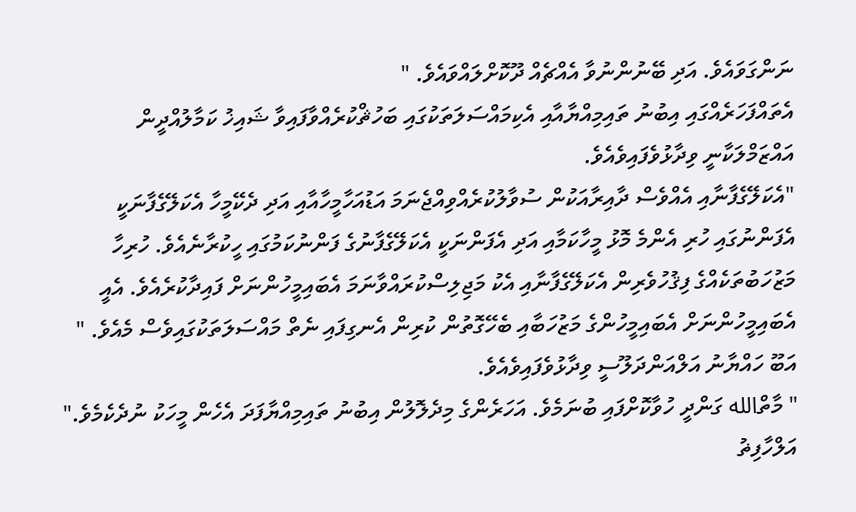ނަންގަވައެވެ. އަދި ބޭނުންނުވާ އެއްޗެއް ދޫކޮށްލައްވައެވެ. "
އެތައްފަހަރެއްގައި އިބުނު ތައިމިއްޔާއާއި އެކިމައްސަލަތަކުގައި ބަހުޘްކުރެއްވާފައިވާ ޝައިޚު ކަމާލުއްދީން އައްޒަމްލަކާނީ ވިދާޅުވެފައިވެއެވެ.
"އެކަލޭގެފާނާއި އެއްވެސް ދާއިރާއަކުން ސުވާލުކުރެއްވިއްޖެނަމަ އަޑުއަހާމީހާއާއި އަދި ދެކޭމީހާ އެކަލޭގެފާނަކީ އެފަންނުގައި ހުރި އެންމެ މޮޅު މީހާކަމާއި އަދި އެފަންނަކީ އެކަލޭގެފާނުގެ ފަންނުކަމުގައި ހީކުރާނެއެވެ. ހުރިހާ މަޒުހަބުތަކެއްގެ ފިޤުހުވެރިން އެކަލޭގެފާނާއި އެކު މަޖިލިސްކުރައްވާނަމަ އެބައިމީހުންނަށް ފައިދާކުރެއެވެ. އެއީ އެބައިމީހުންނަށް އެބައިމީހުންގެ މަޒުހަބާއި ބެހޭގޮތުން ކުރިން އެނގިފައި ނެތް މައްސަލަތަކުގައިވެސް މެއެވެ. "
އަބޫ ހައްޔާނު އަލްއަންދަލޫސީ ވިދާޅުވެފައިވެއެވެ.
" މާތްالله ގަންދީ ހުވާކޮށްފައި ބުނަމެވެ. އަހަރެންގެ މިދެލޮލުން އިބުނު ތައިމިއްޔާފަދަ އެހެން މީހަކު ނުދެކެމެވެ."
އަލްހާފިޡު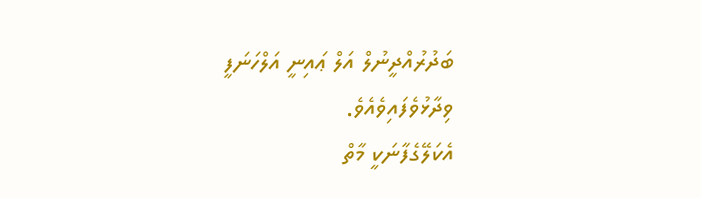ބަދުރުއްދީނުލް އަލް ޢައިނީ އަލްހަނަފީ ވިދާޅުވެފައިވެއެވެ.
އެކަލޭގެފާނަކީ މާތް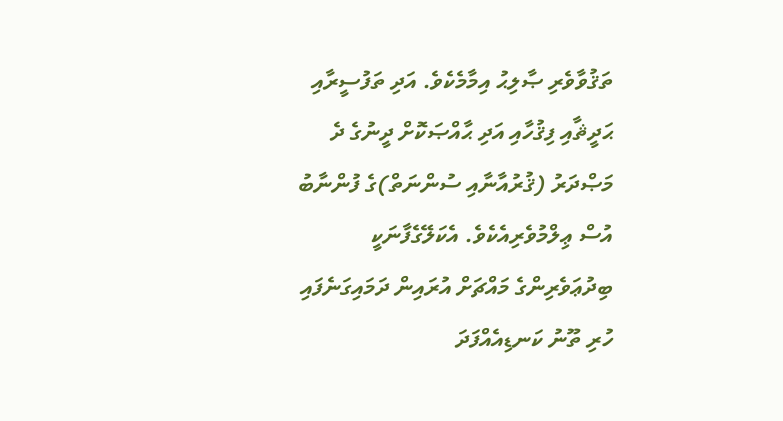ތަޤުވާވެރި ޞާލިޙު އިމާމެކެވެ. އަދި ތަފުސީރާއި ޙަދީޘާއި ފިޤުހާއި އަދި ޙާއްޞަކޮށް ދީނުގެ ދެ މަޞްދަރު (ޤުރުއާނާއި ސުންނަތް)ގެ ފުންނާބު އުސް ޢިލްމުވެރިއެކެވެ. އެކަލޭގެފާނަކީ ބިދުޢަވެރިންގެ މައްޗަށް އުރައިން ދަމައިގަނެފައި ހުރި ތޫނު ކަނޑިއެއްފަދަ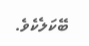ބޭކަލެކެވެ.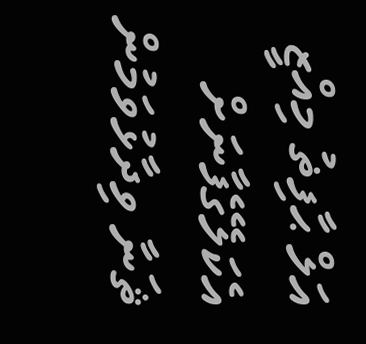އަލް ޙާފިޡު މިއްޒީ އެކަލޭގެފާނަށް ޘަނާ ވިދާޅުވަމުން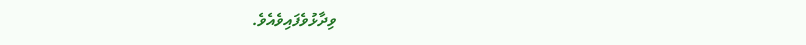ވިދާޅުވެފައިވެއެވެ.